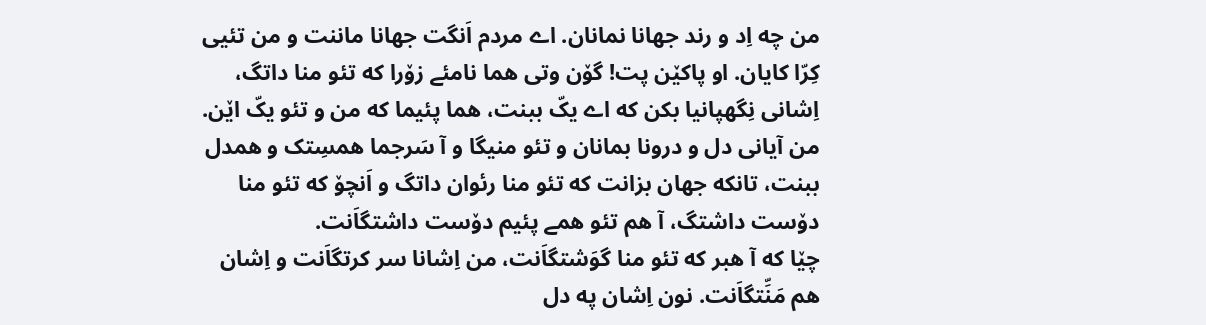من چه اِد و رند جهانا نمانان. اے مردم اَنگت جهانا ماننت و من تئیی کِرّا کایان. او پاکێن پت! گۆن وتی هما نامئے زۆرا که تئو منا داتگ، اِشانی نِگهپانیا بکن که اے یکّ ببنت، هما پئیما که من و تئو یکّ اێن.
من آیانی دل و درونا بمانان و تئو منیگا و آ سَرجما همسِتک و همدل ببنت، تانکه جهان بزانت که تئو منا رئوان داتگ و اَنچۆ که تئو منا دۆست داشتگ، آ هم تئو همے پئیم دۆست داشتگاَنت.
چێا که آ هبر که تئو منا گوَشتگاَنت، من اِشانا سر کرتگاَنت و اِشان هم مَنِّتگاَنت. نون اِشان په دل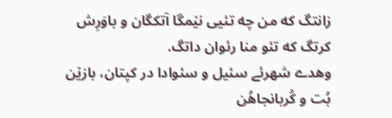زانتگ که من چه تئیی نێمگا آتکگان و باوَرِش کرتگ که تئو منا رئوان داتگ.
وهدے شهرئے سئیل و سئوادا در کپتان، بازێن بُت و کُربانجاهُن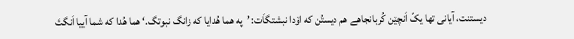دیستنت، آیانی تها یکّ اَنچێن کُربانجاهے هم دیستُن که اۆدا نبشتگاَت: ’په هما هُدایا که زانگ نبوتگ.‘ هما هُدا که شما آییا اَنگتَ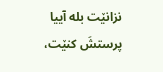نزانێت بله آییا پرستشَ کنێت،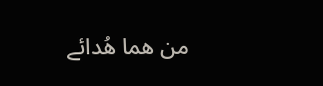من هما هُدائے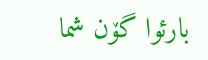بارئوا گۆن شما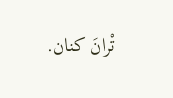تْرانَ کنان.